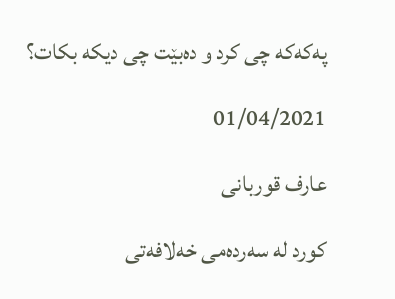په‌كه‌كه‌ چی كرد و ده‌بێت چی دیکە بكات؟

01/04/2021

عارف قوربانی

كورد له‌ سه‌رده‌می خه‌لافه‌تی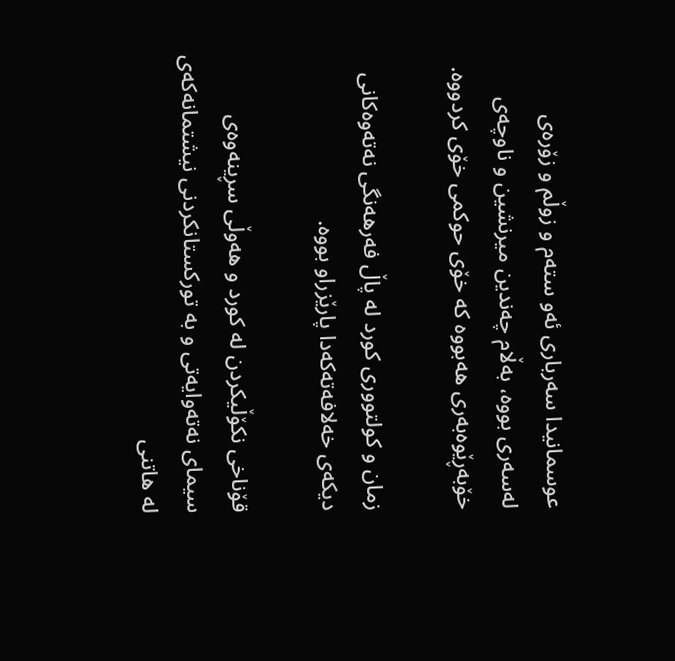عوسمانیدا سه‌رباری ئە‌و سته‌م و زوڵم و زۆره‌ی له‌سه‌ری بووه‌، به‌ڵام چه‌ندین میرنشین و ناوچه‌ی خۆبه‌ڕێوه‌به‌ری هه‌بووه‌ كه‌ خۆی حوكمی خۆی كردووه‌.

زمان و كو‌لتووری كورد له ‌پاڵ فه‌رهه‌نگی نه‌ته‌وه‌كانی دیکەی خه‌لافه‌ته‌كه‌دا پارێزراو بووه‌.

قۆناخی نكۆڵیكردن له‌ كورد و هه‌وڵی سڕینه‌وه‌ی سیمای نه‌ته‌وایه‌تی و به‌ توركستانكردنی نیشتمانه‌كه‌ی له‌ هاتنی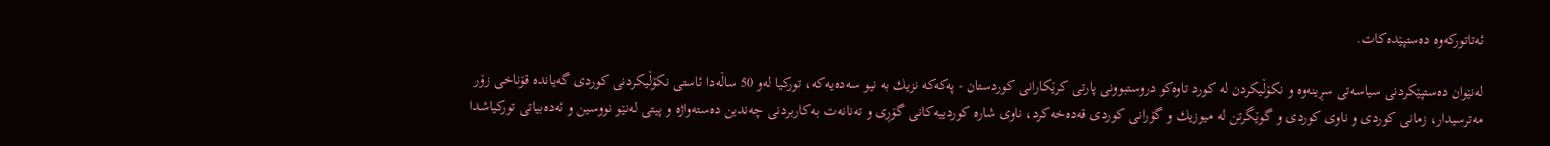ئە‌تاتوركه‌وه‌ ده‌ستپێده‌كات.

له‌نێوان ده‌ستپێكردنی سیاسه‌تی سڕینه‌وه ‌و نكۆڵیكردن له‌ كورد تاوەکو دروستبوونی پارتی كرێكارانی كوردستان - پەکەکە نزیك به‌ نیو سه‌ده‌یه‌كه‌، توركیا له‌و 50 ساڵه‌دا ئاستی نكۆڵیكردنی كوردی گه‌یانده‌ قۆناخی زۆر مه‌ترسیدار، زمانی كوردی و ناوی كوردی و گوێگرتن له‌ میوزیك و گۆرانی كوردی قه‌ده‌خه‌كرد، ناوی شاره‌ كوردییه‌كانی گۆڕی و ته‌نانه‌ت به‌كاربردنی چه‌ندین ده‌سته‌واژه‌ و پیتی له‌نێو نووسین و ئەده‌بیاتی توركیاشدا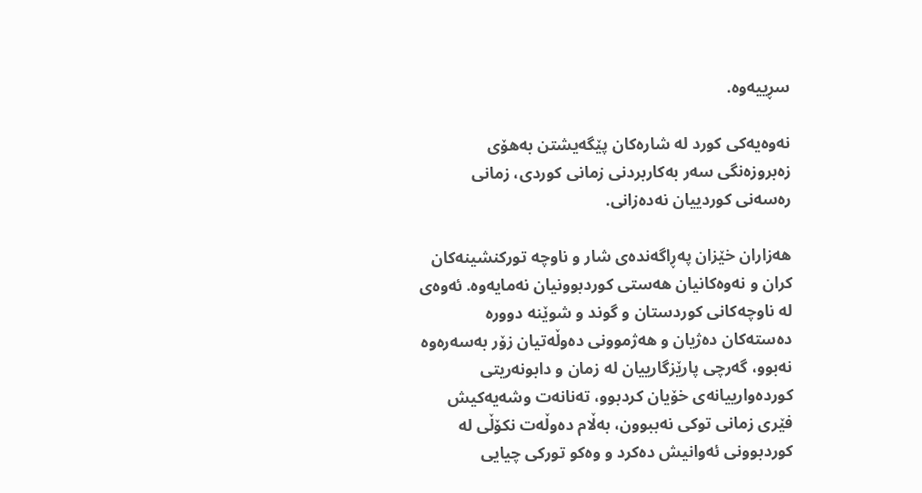سڕییه‌وه‌.

نه‌وه‌یه‌كی كورد له‌ شاره‌كان پێگه‌یشتن به‌هۆی زه‌بروزه‌نگی سه‌ر به‌كاربردنی زمانی كوردی، زمانی ره‌سه‌نی كوردییان نه‌ده‌زانی.

هه‌زاران خێزان په‌ڕاگه‌نده‌ی شار و ناوچه‌ توركنشینه‌كان كران و نه‌وه‌كانیان هه‌ستی كوردبوونیان نه‌مایه‌وه‌. ئه‌وه‌ی له‌ ناوچه‌كانی كوردستان و گوند و شوێنه‌ دووره‌ ده‌سته‌كان ده‌ژیان و هه‌ژموونی ده‌وڵه‌تیان زۆر به‌سه‌ره‌وه‌ نه‌بوو، گه‌رچی پارێزگارییان له‌ زمان و دابونه‌ریتی كورده‌وارییانه‌ی خۆیان كردبوو، ته‌نانه‌ت وشه‌یه‌كیش فێری زمانی توكی نه‌ببوون، به‌ڵام ده‌وڵه‌ت نكۆڵی له‌ كوردبوونی ئەوانیش ده‌كرد و وه‌كو توركی چیایی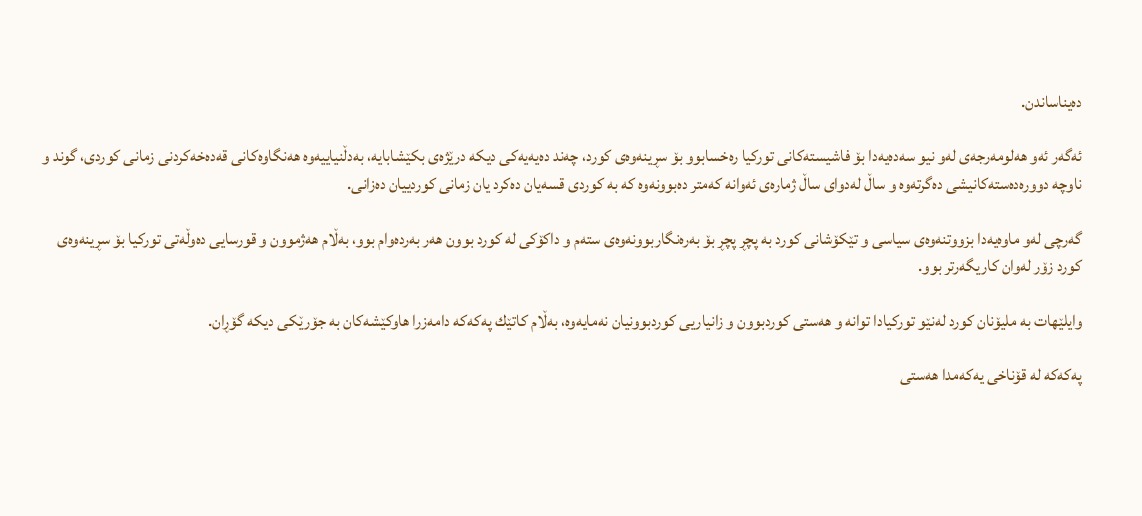ده‌یناساندن.

ئە‌گه‌ر ئە‌و هه‌لومه‌رجه‌ی له‌و نیو سه‌ده‌یه‌دا بۆ فاشیسته‌كانی توركیا ره‌خسابوو بۆ سڕینه‌وه‌ی كورد، چه‌ند ده‌یه‌یه‌كی دیکە درێژه‌ی بكێشابایە، به‌دڵنیاییه‌وه‌ هه‌نگاوه‌كانی قه‌ده‌خه‌كردنی زمانی كوردی، گوند و ناوچه‌ دووره‌ده‌سته‌كانیشی ده‌گرته‌وه ‌و ساڵ له‌دوای ساڵ ژماره‌ی ئە‌وانه‌ كه‌متر ده‌بوونه‌وه‌ كه‌ به‌ كوردی قسه‌یان ده‌كرد یان زمانی كوردییان ده‌زانی.

گه‌رچی له‌و ماوه‌یه‌دا بزووتنه‌وه‌ی سیاسی و تێكۆشانی كورد به ‌پچڕ پچڕ بۆ به‌ره‌نگاربوونه‌وه‌ی سته‌م و داكۆكی له‌ كورد بوون هه‌ر به‌رده‌وام بوو، به‌ڵام هه‌ژموون و قورسایی ده‌وڵه‌تی توركیا بۆ سڕینه‌وه‌ی كورد زۆر له‌وان كاریگه‌رتر بوو.

وایلێهات به‌ ملیۆنان كورد له‌نێو توركیادا توانه ‌و هه‌ستی كوردبوون و زانیاریی كوردبوونیان نه‌مایه‌وه‌، به‌ڵام كاتێك په‌كه‌كه‌ دامه‌زرا هاوكێشه‌كان به‌ جۆرێكی دیکە گۆڕان.

په‌كه‌كه‌ له‌ قۆناخی یه‌كه‌مدا هه‌ستی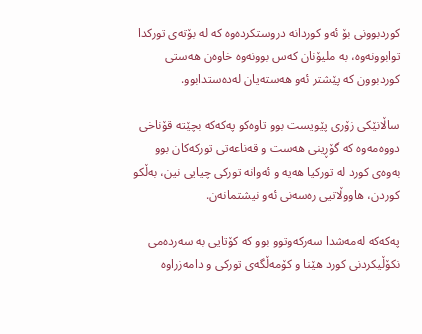كوردبوونی بۆ ئەو كوردانه‌ دروستكرده‌وه‌ كه‌ له‌ بۆته‌ی توركدا توابوونه‌وه‌، به‌ ملیۆنان كه‌س بوونه‌وه‌ خاوه‌ن هه‌ستی كوردبوون كه‌ پێشتر ئەو هه‌سته‌یان له‌ده‌ستدابوو.

ساڵانێكی زۆری پێویست بوو تاوەکو په‌كه‌كه‌ بچێته‌ قۆناخی دووه‌مه‌وه‌ كه‌ گۆڕینی هه‌ست و قه‌ناعه‌تی توركه‌كان بوو به‌وه‌ی كورد له‌ توركیا هه‌یه ‌و ئه‌وانه‌ توركی چیایی نین، به‌ڵكو كوردن، هاووڵاتیی ره‌سه‌نی ئه‌و نیشتمانه‌ن.

په‌كه‌كه‌ له‌مه‌شدا سه‌ركه‌وتوو بوو كه‌ كۆتایی به‌ سه‌رده‌می نكۆڵیكردنی كورد هێنا و كۆمه‌ڵگه‌ی توركی و دامه‌زراوه‌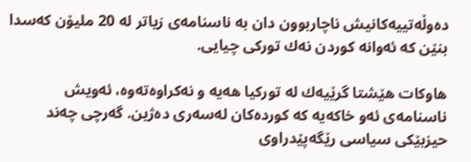ده‌وڵه‌تییه‌كانیش ناچاربوون دان به‌ ناسنامه‌ی زیاتر له‌ 20 ملیۆن كه‌سدا بنێن كه‌ ئه‌وانه‌ كوردن نه‌ك توركی چیایی.

هاوکات هێشتا گرێیه‌ك له‌ توركیا هه‌یه ‌و نه‌كراوه‌ته‌وه‌، ئه‌ویش ناسنامه‌ی ئە‌و خاكه‌یه‌ كه‌ كورده‌كان له‌سه‌ری ده‌ژین. گه‌رچی چه‌ند حیزبێكی سیاسی رێگه‌پێدراوی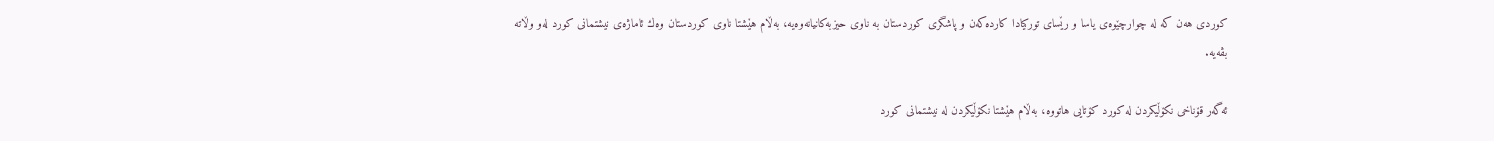كوردی هه‌ن كه‌ له ‌چوارچێوه‌ی یاسا و رێسای توركیادا كارده‌كه‌ن و پاشگری كوردستان به‌ ناوی حیزبه‌كانیانه‌وه‌یه‌، به‌ڵام هێشتا ناوی كوردستان وه‌ك ئاماژه‌ی نیشتمانی كورد له‌و وڵاته‌ بڤه‌یه‌.

ئە‌گه‌ر قۆناخی نكۆڵیكردن له‌ كورد كۆتایی هاتووه‌، به‌ڵام هێشتا نكۆڵیكردن له‌ نیشتمانی كورد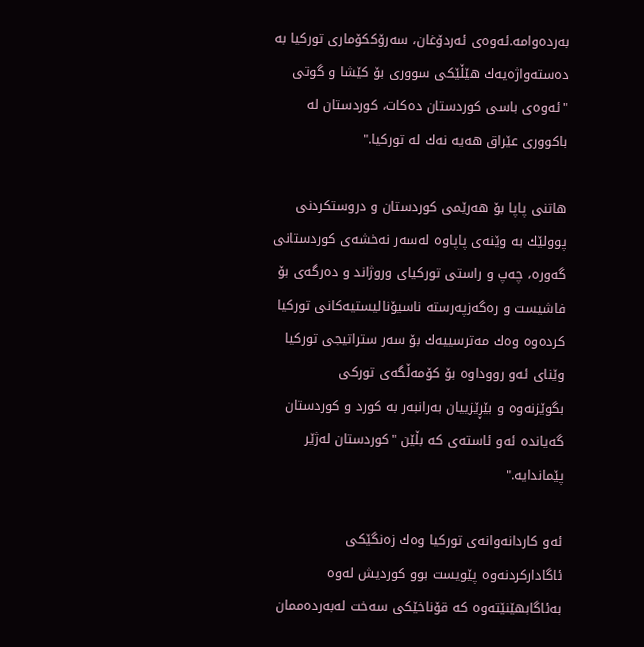به‌رده‌وامه‌.ئه‌وه‌ی ئە‌ردۆغان، سه‌رۆككۆماری توركیا به‌ ده‌سته‌واژه‌یه‌ك هێڵێكی سووری بۆ كێشا و گوتی "ئه‌وه‌ی باسی كوردستان ده‌كات، كوردستان له‌ باكووری عێراق هه‌یه‌ نه‌ك له‌ توركیا."

هاتنی پاپا بۆ هه‌رێمی كوردستان و دروستكردنی پوولێك به‌ وێنه‌ی پاپاوه‌ له‌سه‌ر نه‌خشه‌ی كوردستانی گه‌وره‌، چه‌پ و راستی توركیای وروژاند ‌و ده‌رگەی بۆ فاشیست و ره‌گه‌زپه‌رسته‌ ناسیۆنالیستیه‌كانی توركیا كرده‌وه‌ وه‌ك مه‌ترسییه‌ك بۆ سه‌ر ستراتیجی توركیا وێنای ئه‌و رووداوه‌ بۆ كۆمه‌ڵگه‌ی توركی بگوێزنه‌وه ‌و بێڕێزییان به‌رانبه‌ر به‌ كورد و كوردستان گه‌یانده‌ ئه‌و ئاسته‌ی كه‌ بڵێن "كوردستان له‌ژێر پێماندایه."

ئه‌و كاردانه‌وانه‌ی توركیا وه‌ك زه‌نگێكی ئاگاداركردنه‌وه‌ پێویست بوو كوردیش له‌وه‌ به‌ئاگابهێنێته‌وه‌ كه‌ قۆناخێكی سه‌خت له‌به‌رده‌ممان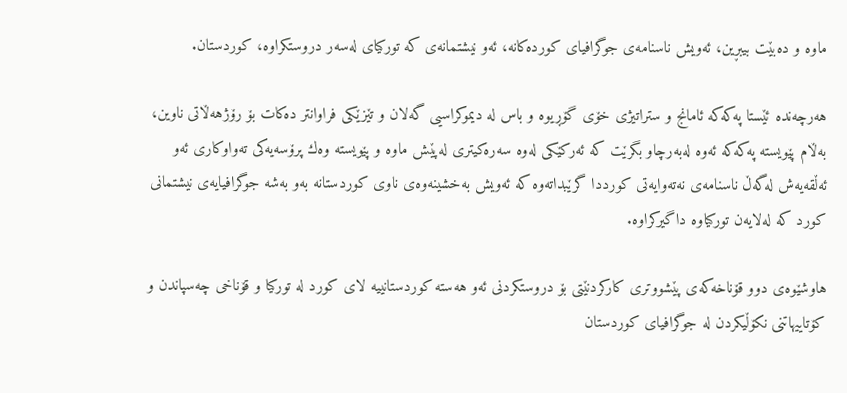ماوه ‌و ده‌بێت بیبڕین، ئه‌ویش ناسنامه‌ی جوگرافیای كورده‌كانه‌، ئه‌و نیشتمانه‌ی كه‌ توركیای له‌سه‌ر دروستكراوه‌، كوردستان.

هه‌رچه‌نده‌ ئێستا په‌كه‌كه‌ ئامانج و ستراتیژی خۆی گۆڕیوه‌ و باس له‌ دیموكراسیی گه‌لان و تێزێكی فراوانتر ده‌كات بۆ رۆژهه‌ڵاتی ناوین، به‌ڵام پێویسته‌ په‌كه‌كه‌ ئه‌وه‌ له‌به‌رچاو بگرێت کە ئە‌ركێكی له‌وه‌ سه‌ره‌كیتری له‌پێش ماوه ‌و پێویسته‌ وه‌ك پرۆسه‌یه‌كی ته‌واوكاری ئە‌و ئه‌ڵقه‌یه‌ش له‌گه‌ڵ ناسنامه‌ی نه‌ته‌وایه‌تی كورددا گرێبداته‌وه‌ كه‌ ئە‌ویش به‌خشینه‌وه‌ی ناوی كوردستانه‌ به‌و به‌شه‌ جوگرافیایه‌ی نیشتمانی كورد كه‌ له‌لایه‌ن توركیاوه‌ داگیركراوه‌.

هاوشێوه‌ی دوو قۆناخه‌كه‌ی پێشووتری كاركردنێتی بۆ دروستكردنی ئەو هه‌سته‌ كوردستانییه‌ لای كورد له‌ توركیا و قۆناخی چه‌سپاندن و كۆتاییهاتنی نكۆڵیكردن له‌ جوگرافیای كوردستان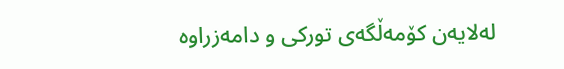له‌لایه‌ن كۆمه‌ڵگه‌ی توركی و دامه‌زراوه‌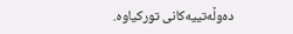ده‌وڵه‌تییه‌كانی توركیاوە.